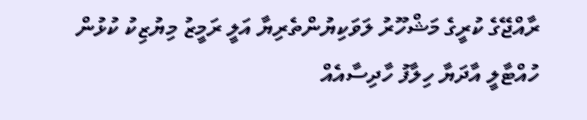ރާއްޖޭގެ ކުރީގެ މަޝްހޫރު ލަވަކިޔުންތެރިޔާ އަލީ ރަމީޒު މިޔުޒިކު ކުޅުން ހުއްޓާލީ އާދަޔާ ހިލާފު ހާދިސާއެއް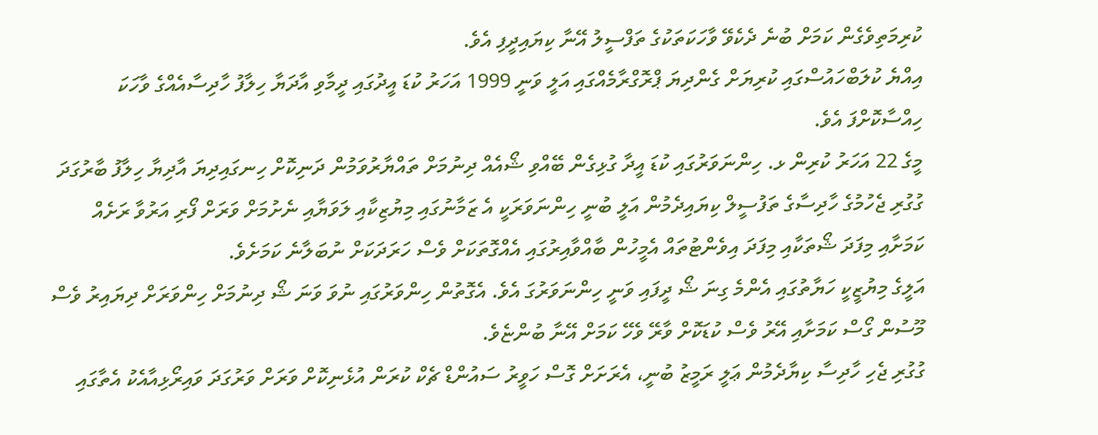ކުރިމަތިވެގެން ކަމަށް ބުނެ ދެކެވޭ ވާހަކަތަކުގެ ތަފްސީލު އޭނާ ކިޔައިދީފި އެވެ.
އިއްޔެ ކުލަބްހައުސްގައި ކުރިޔަށް ގެންދިޔަ ޕްރޮގްރާމެއްގައި އަލީ ވަނީ 1999 އަހަރު ކުޑަ އީދުގައި ދީމާވި އާދަޔާ ހިލާފު ހާދިސާއެއްގެ ވާހަކަ ހިއްސާކޮށްފަ އެވެ.
މީގެ 22 އަހަރު ކުރިން ޅ. ހިންނަވަރުގައި ކުޑަ އީދާ ގުޅިގެން ބޭއްވި ޝޯއެއް ދިނުމަށް ތައްޔާރުވަމުން ދަނިކޮށް ހިނގައިދިޔަ އާދިޔާ ހިލާފު ބާރުގަދަ ގުގުރި ޖެހުމުގެ ހާދިސާގެ ތަފުސީލް ކިޔައިދެމުން އަލީ ބުނީ ހިންނަވަރަކީ އެ ޒަމާނުގައި މިޔުޒިކާއި ލަވަޔާއި ނެށުމަށް ވަރަށް ފޯރި އަރުވާ ރަށެއް ކަމަށާއި މިފަދަ ޝޯތަކާއި މިފަދަ އިވެންޓުތައް އެމީހުން ބާއްވާއިރުގައި އެއްގޮތަކަށް ވެސް ހަރަދަކަށް ނުބަލާނެ ކަމަށެވެ.
އަލީގެ މިޔުޒީކީ ހަޔާތުގައި އެންމެ ގިނަ ޝޯ ދީފައި ވަނީ ހިންނަވަރުގަ އެވެ. އެގޮތުން ހިންވަރުގައި ނުވަ ވަނަ ޝޯ ދިނުމަށް ހިންވަރަށް ދިޔައިރު ވެސް މޫސުން ގޯސް ކަމަށާއި އޭރު ވެސް ކުޑަކޮށް ވާރޭ ވެހޭ ކަމަށް އޭނާ ބުންޏެވެ.
ގުގުރި ޖެހި ހާދިސާ ކިޔާދެމުން ޢަލީ ރަމީޒު ބުނީ، އެރަށަށް ގޮސް ހަވީރު ސައުންޑް ޗެކް ކުރަން އުޅެނިކޮށް ވަރަށް ވަރުގަދަ ވައިރޯޅިއާއެކު އެތާގައި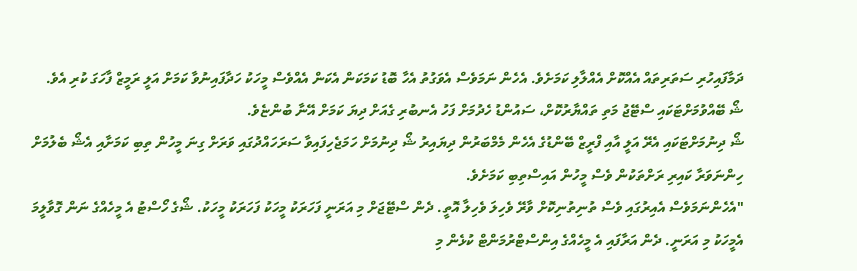ދަމާފައިހުރި ސަތަރިތައް އެއްކޮށް އެއްލާލި ކަމަށެވެ. އެހެން ނަމަވެސް އެވަގުތު އެހާ ބޮޑު ކަމަކަން އެކަން އެއްވެސް މީހަކު ހަދާފައިނުވާ ކަމަށް އަލީ ރަމީޒް ފާހަގަ ކުރި އެވެ.
ޝޯ ބޭއްވުމަށްޓަކައި ސްޓޭޖު މަތި ތައްޔާރުކޮށް، ސައުންޑު ހެދުމަށް ފަހު އެނބުރި ގެއަށް ދިޔަ ކަމަށް އޭނާ ބުންޏެވެ.
ޝޯ ދިނުމަށްޓަކައި އެރޭ އަލީ އާއި ފްރީޒް ބޭންޑުގެ އެހެން މެމްބަރުން ދިޔައިރު ޝޯ ދިނުމަށް ހަމަޖެހިފައިވާ ސަރަހައްދުގައި ވަރަށް ގިނަ މީހުން ތިބި ކަމަށާއި އެޝޯ ބެލުމަށް ހިންނަވަރާ ކައިރި ރަށްތަކުން ވެސް މީހުން އައިސްތިބި ކަމަށެވެ.
"އެހެންނަމަވެސް އެއިރުގައި ވެސް ތުނިތުނިކޮށް ވާރޭ ވެހިލަ ވެހިލާ އޮތީ. ދެން ސްޓޭޖަށް މި އަރަނީ ފަހަރަކު މީހަކު ފަހަރަކު މީހަކު. ޝޯގެ ހޯސްޓު އެ މީހެއްގެ ނަން ގޮވާލީމަ އެމީހަކު މި އަރަނީ. ދެން އަރާފައި އެ މީހެއްގެ އިންސްޓްރުމަންޓް ކުޅެން މި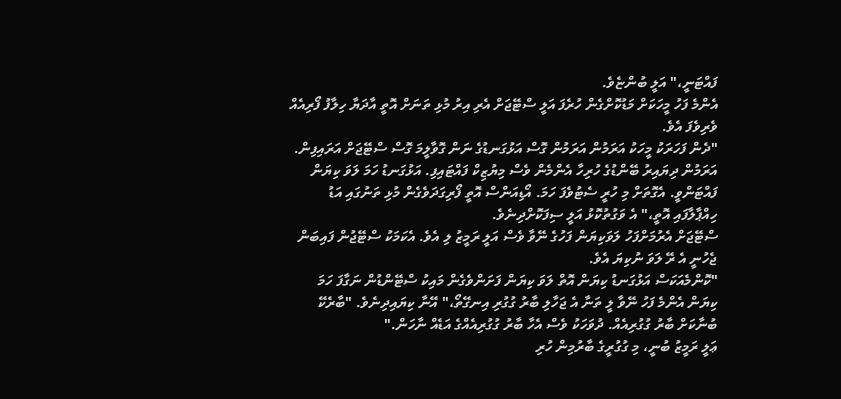ފައްޓަނީ،" އަލީ ބުންޏެވެ.
އެންމެ ފަހު މީހަކަށް މަޑުކޮށްގެން ހުރެފަ އަލީ ސްޓޭޖަށް އެރި އިރު މުޅި ތަނަށް އޮތީ އާދަޔާ ހިލާފު ފޯރިއެއް ވެރިވެފަ އެވެ.
"ދެން ފަހަރަކު މީހަކު އަރަމުން އަރަމުން ގޮސް އަޅުގަނޑުގެ ނަން ގޮވާލީމަ ގޮސް ސްޓޭޖަށް އަރައިފިން. އަރަމުން ދިޔައިރު ބޭންޑުގެ ހުރިހާ އެންމެން ވެސް މިޔުޒިކް ފައްޓައިފި. އަޅުގަނޑު ހަމަ ލަވަ ކިޔަން ފައްޓަންވީ. އެގޮތަށް މި ހުރީ ސެޓުވެފަ ހަމަ. އޯޑިއަންސް އޮތީ ފޯރިގަދަވެގެން މުޅި ތަނުގައި އަޑު ހިއްޕާލާފައި އޮތީ،" އެ ވަގުތުކޮޅު އަލީ ސިފަކޮށްދިނެވެ.
ސްޓޭޖަށް އެރުމަށްފަހު ލަވަކިޔަން ފަހުގެ ނޭވާ ވެސް އަލީ ރަމީޒު ލި އެވެ. އެކަމަކު ސްޓޭޖުން ފައިބަން ޖެހުނީ އެ ރޭ ލަވަ ނުކިޔަ އެވެ.
"ކޮންމެއަކަސް އަޅުގަނޑު ކިޔަން އޮތް ލަވަ ކިޔަން ފަށަންވެގެން މައިކު ސްޓޭންޑުން ނަގާފަ ހަމަ ކިޔަން އެންމެ ފަހު ނޭވާ ލީ ތަނާ އެ ޖަހާލި ބާރު ގުގުރި އިނގޭތޯ،" އޭނާ ކިޔައިދިނެވެ. "ބާރެކޭ ބުނާކަށް ބާރު ގުގުރިއެއް. ދުވަހަކު ވެސް އެހާ ބާރު ގުގުރިއެއްގެ އަޑެއް ނާހަން."
ޢަލީ ރަމީޒު ބުނީ، މި ގުގުރީގެ ބާރުމިން ހުރި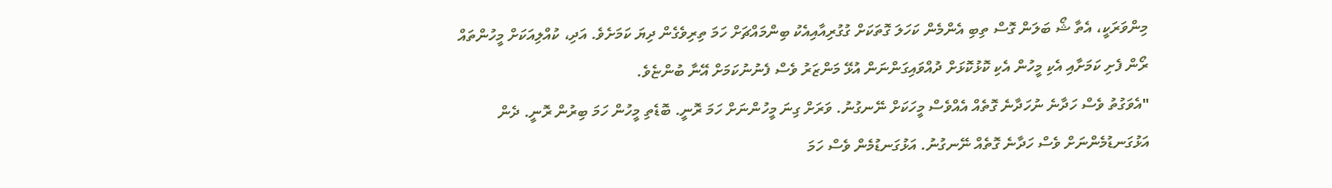މިންވަރަކީ، އެތާ ޝޯ ބަލަން ގޮސް ތިބި އެންމެން ކަހަލަ ގޮތަކަށް ގުގުރިއާއިއެކު ބިންމައްޗަށް ހަމަ ތިރިވެގެން ދިޔަ ކަމަށެވެ. އަދި، ކުއްލިއަކަށް މީހުންތައް ރޯން ފެށި ކަމަށާއި އެކި މީހުން އެކި ކޮޅުކޮޅަށް ދުއްވައިގަންނަން އުޅޭ މަންޒަރު ވެސް ފެނުނުކަމަށް އޭނާ ބުންޏެވެ.
"އެވަގުތު ވެސް ހަދާނެ ނުހަދާނެ ގޮތެއް އެއްވެސް މީހަކަށް ނޭނގުނު. ވަރަށް ގިނަ މީހުންނަށް ހަމަ ރޮނީ. ބޮޑެތި މީހުން ހަމަ ބިރުން ރޮނީ. ދެން އަޅުގަނޑުމެންނަށް ވެސް ހަދާނެ ގޮތެއް ނޭނގުނު. އަޅުގަނޑުމެން ވެސް ހަމަ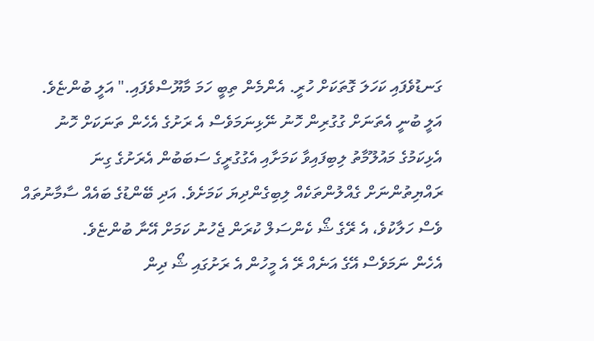ގަނޑުވެފައި ކަހަލަ ގޮތަކަށް ހުރީ. އެންމެން ތިބީ ހަމަ މާޔޫސްވެފައި." އަލީ ބުންޏެވެ.
އަލީ ބުނީ އެތަނަށް ގުގުރިން ހޮނު ނޭޅިނަމަވެސް އެ ރަށުގެ އެހެން ތަނަކަށް ހޮނު އެޅިކަމުގެ މައުލޫމާތު ލިބިފައިވާ ކަމަށާއި އެގުގުރީގެ ސަބަބުން އެރަށުގެ ގިނަ ރައްޔިތުންނަށް ގެއްލުންތަކެއް ލިބިގެންދިޔަ ކަމަށެވެ. އަދި ބޭންޑުގެ ބައެއް ސާމާނުތައް ވެސް ހަލާކުވެ، އެ ރޭގެ ޝޯ ކެންސަލް ކުރަން ޖެހުނު ކަމަށް އޭނާ ބުންޏެވެ.
އެހެން ނަމަވެސް އޭގެ އަނެއް ރޭ އެ މީހުން އެ ރަށުގައި ޝޯ ދިން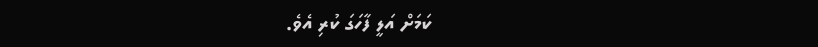ކަމަށް އަލީ ފާހަގަ ކުރި އެވެ.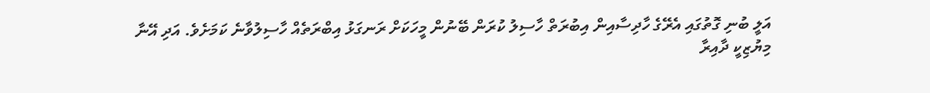އަލީ ބުނި ގޮތުގައި އެރޭގެ ހާދިސާއިން އިބުރަތް ހާސިލު ކުރަން ބޭނުން މީހަކަށް ރަނގަޅު އިބްރަތެއް ހާސިލުވާނެ ކަމަށެވެ. އަދި އޭނާ މިޔުޒިކީ ދާއިރާ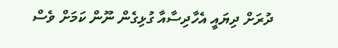ދުރަށް ދިޔައީ އެހާދިސާއާ ގުޅިގެން ނޫން ކަމަށް ވެސް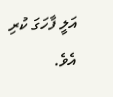އަލީ ފާހަގަ ކުރި އެވެ.